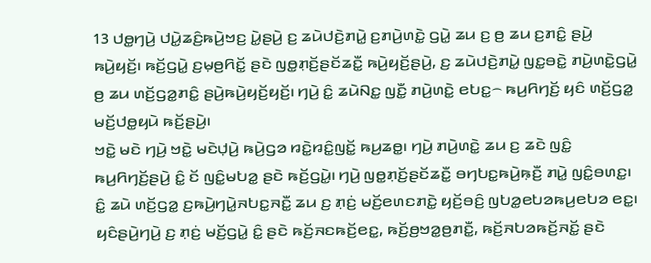13 ꤓꤥ꤭ꤚꤣꤧ꤬ ꤓꤣꤧ꤭ꤘꤢꤨ꤬ꤒꤣꤧ꤬ꤠꤢ꤬ ꤣꤧ꤭ꤔꤣꤧ꤬ ꤢ꤬ ꤘꤣꤧꤓꤢꤧ꤬ꤊꤣꤧ꤭ ꤢ꤬ꤊꤣꤧ꤬ꤛꤢꤧ꤭ ꤞꤣꤧ꤭ ꤘꤣ ꤢ꤬ ꤥ꤬ ꤘꤣ ꤢ꤬ꤊꤢꤨ꤭ ꤔꤣꤧ꤬ ꤒꤣꤧ꤬ꤟꤢꤩ꤬꤯ ꤒꤢꤩ꤬ꤞꤣꤧ꤭ ꤢ꤬ꤗ꤫ꤥ꤬ꤖꤢꤩ꤭ ꤔꤢꤧ ꤜꤥ꤭ꤊ꤫ꤢꤩ꤬ꤔꤢꤩꤘꤢꤪ꤭ ꤒꤣꤧ꤬ꤟꤢꤩ꤬ꤔꤣꤧ꤬, ꤢ꤬ ꤘꤣꤧꤓꤢꤧ꤬ꤊꤣꤧ꤭ ꤜꤢ꤭ꤋꤢꤧ꤭ ꤊꤣꤧ꤬ꤛꤢꤧ꤭ꤞꤣꤧ꤭ ꤥ꤬ ꤘꤣ ꤛꤢꤩ꤬ꤞꤤ꤭ꤊꤢꤨ꤭ ꤔꤣꤧ꤬ꤒꤣꤧ꤬ꤟꤢꤩ꤬ꤟꤢꤩ꤬꤯ ꤚꤣꤧ꤬ ꤢꤨ꤭ ꤘꤣꤧꤡꤢ꤭ ꤜꤢꤪ꤭ ꤊꤣꤧ꤬ꤛꤢꤧ꤭ ꤕꤝꤢ꤭꤮ ꤒꤣ꤬ꤖꤚꤢꤩ꤬ ꤟꤢꤨ ꤛꤢꤩ꤬ꤞꤤ꤭ ꤗꤢꤩ꤬ꤓꤥ꤭ꤟꤣꤧ ꤒꤢꤩ꤬ꤔꤣꤧ꤬꤯
ꤠꤢꤧ꤭ ꤗꤢꤧ ꤚꤣꤧ꤬ ꤠꤢꤧ꤭ ꤗꤢꤧꤓ꤫ꤣꤧ꤬ ꤒꤣꤧ꤬ꤞꤤ ꤙꤢꤧ꤭ꤙꤢꤨ꤭ꤜꤢꤩ꤭ ꤒꤣ꤬ꤘꤥ꤭꤯ ꤚꤣꤧ꤬ ꤊꤣꤧ꤬ꤛꤢꤧ꤭ ꤘꤣ ꤢ꤬ ꤘꤢꤧ ꤜꤢꤨ꤭ ꤒꤣ꤬ꤖꤚꤢꤩ꤬ꤔꤣꤧ꤬ ꤢꤨ꤭ ꤢꤩ ꤜꤢꤨ꤭ꤗꤝꤤ꤭ ꤔꤢꤧ ꤒꤢꤩ꤬ꤞꤣꤧ꤭꤯ ꤚꤣꤧ꤬ ꤜꤥ꤭ꤊ꤫ꤢꤩ꤬ꤔꤢꤩꤘꤢꤪ꤭ ꤋꤚꤝꤢ꤭ꤒꤣꤧ꤬ꤒ꤫ꤢꤪ꤬ ꤊꤣꤧ꤭ ꤜꤢꤨ꤭ꤋꤛꤢ꤭꤯ ꤢꤨ꤭ ꤘꤣꤧ ꤛꤢꤩ꤬ꤞꤤ꤭ ꤢ꤬ꤒꤣꤧ꤬ꤚꤣꤧ꤭ꤏꤝꤢ꤭ꤏꤢꤪ꤭ ꤘꤣ ꤢ꤬ ꤊ꤫ꤢꤦ꤬ ꤗꤢꤩ꤬ꤕꤛꤢꤊꤢꤧ꤭ ꤟꤢꤩ꤬ꤋꤢꤨ꤬ ꤜꤝꤤ꤭ꤕꤝꤤꤒꤣ꤬ꤕꤝꤤ ꤕꤢ꤭꤯ ꤟꤢꤨꤔꤣꤧ꤬ꤚꤣꤧ꤬ ꤢ꤬ ꤊ꤫ꤢꤦ꤬ ꤗꤢꤩ꤬ꤞꤣꤧ꤭ ꤢꤨ꤭ ꤔꤢꤧ ꤒꤢꤩ꤬ꤏꤢꤒꤢꤩ꤬ꤕꤢ꤭, ꤒꤢꤩ꤬ꤥ꤬ꤠꤤ꤭ꤥ꤬ꤊꤢꤪ꤭, ꤒꤢꤩ꤬ꤏꤝꤤꤒꤢꤩ꤬ꤏꤢꤩ꤭ ꤔꤢꤧ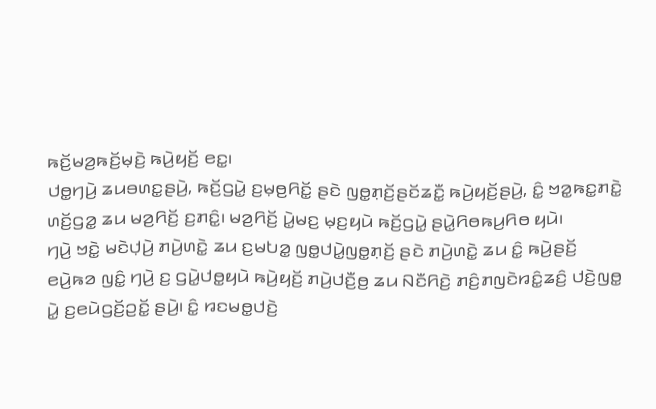ꤒꤢꤩ꤬ꤗꤤ꤬ꤒꤢꤩ꤬ꤗ꤫ꤢꤧ꤬ ꤒꤣꤧ꤬ꤟꤢꤩ꤬ ꤕꤢ꤭꤯
ꤓꤥ꤭ꤚꤣꤧ꤬ ꤘꤣꤋꤛꤢ꤭ꤔꤣꤧ꤬, ꤒꤢꤩ꤬ꤞꤣꤧ꤭ ꤢ꤬ꤗ꤫ꤥ꤬ꤖꤢꤩ꤭ ꤔꤢꤧ ꤜꤥ꤭ꤊ꤫ꤢꤩ꤬ꤔꤢꤩꤘꤢꤪ꤭ ꤒꤣꤧ꤬ꤟꤢꤩ꤬ꤔꤣꤧ꤬, ꤢꤨ꤭ ꤠꤤ꤭ꤒꤢ꤭ꤊꤢꤧ꤭ ꤛꤢꤩ꤬ꤞꤤ꤭ ꤘꤣ ꤗꤤ꤬ꤖꤢꤩ꤬ ꤢ꤬ꤊꤢꤨ꤭꤯ ꤗꤤ꤬ꤖꤢꤩ꤬ ꤣꤧ꤭ꤗꤢ꤬ ꤗ꤫ꤢ꤬ꤟꤣꤧ ꤒꤢꤩ꤬ꤞꤣꤧ꤭ ꤔꤣꤧ꤭ꤖꤥꤒꤣ꤬ꤖꤥ ꤟꤣꤧ꤯
ꤚꤣꤧ꤬ ꤠꤢꤧ꤭ ꤗꤢꤧꤓ꤫ꤣꤧ꤬ ꤊꤣꤧ꤬ꤛꤢꤧ꤭ ꤘꤣ ꤢ꤬ꤗꤝꤤ꤭ ꤜꤥ꤭ꤓꤣꤧ꤭ꤜꤥ꤭ꤊ꤫ꤢꤩ꤬ ꤔꤢꤧ ꤊꤣꤧ꤬ꤛꤢꤧ꤭ ꤘꤣ ꤢꤨ꤭ ꤒꤣꤧ꤬ꤔꤢꤩ꤬ ꤕꤣꤧ꤬ꤒꤤ ꤜꤢꤨ꤭ ꤚꤣꤧ꤬ ꤢ꤬ ꤞꤣꤧ꤭ꤓꤥ꤭ꤟꤣꤧ ꤒꤣꤧ꤬ꤟꤢꤩ꤬ ꤊꤣꤧ꤬ꤓꤢꤪ꤬ꤥ꤬ ꤘꤣ ꤡꤢꤪꤖꤢꤧ꤬ ꤊꤢꤨ꤬ꤊꤜꤢꤧꤙꤢꤨ꤭ꤘꤢꤨ꤬ ꤓꤢꤧ꤬ꤜꤥ꤭ ꤣꤧ꤭ ꤢ꤬ꤕꤣꤧꤞꤢꤩ꤬ꤑꤢꤩ꤭ ꤔꤣꤧ꤬꤯ ꤢꤨ꤭ ꤙꤢꤗꤥ꤭ꤓꤢꤧ꤬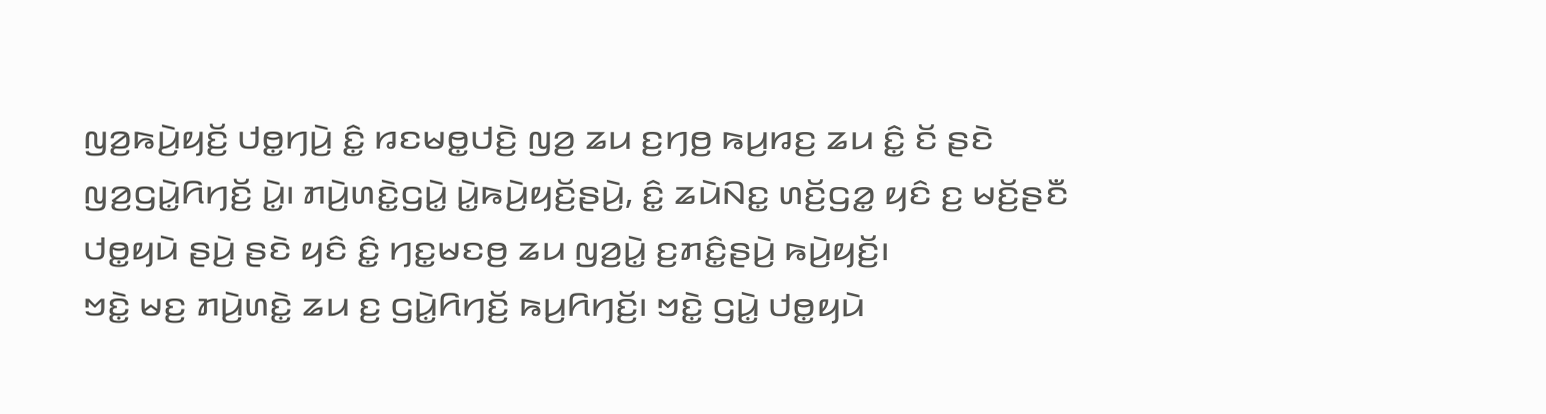ꤜꤤ꤬ꤒꤣꤧ꤬ꤟꤢꤩ꤬ ꤓꤥ꤭ꤚꤣꤧ꤬ ꤢꤨ꤭ ꤙꤢꤗꤥ꤭ꤓꤢꤧ꤬ ꤜꤤ꤬ ꤘꤣ ꤢ꤬ꤚꤥ꤬ ꤒꤣ꤬ꤙꤢ꤬ ꤘꤣ ꤢꤨ꤭ ꤢꤩ ꤔꤢꤧ ꤜꤤ꤬ꤞꤣꤧ꤭ꤖꤚꤢꤩ꤬ ꤣꤧ꤭꤯ ꤊꤣꤧ꤬ꤛꤢꤧ꤭ꤞꤣꤧ꤭ ꤣꤧ꤭ꤒꤣꤧ꤬ꤟꤢꤩ꤬ꤔꤣꤧ꤬, ꤢꤨ꤭ ꤘꤣꤧꤡꤢ꤭ ꤛꤢꤩ꤬ꤞꤤ꤭ ꤟꤢꤨ ꤢ꤬ ꤗꤢꤩ꤬ꤔꤢꤪ ꤓꤥ꤭ꤟꤣꤧ ꤔꤣꤧ꤬ ꤔꤢꤧ ꤟꤢꤨ ꤢꤨ꤭ ꤚꤢ꤭ꤗꤢꤥ꤬ ꤘꤣ ꤜꤤ꤬ꤣꤧ꤭ ꤢ꤬ꤊꤢꤨ꤭ꤔꤣꤧ꤬ ꤒꤣꤧ꤬ꤟꤢꤩ꤬꤯
ꤠꤢꤧ꤭ ꤗꤢ꤬ ꤊꤣꤧ꤬ꤛꤢꤧ꤭ ꤘꤣ ꤢ꤬ ꤞꤣꤧ꤭ꤖꤚꤢꤩ꤬ ꤒꤣ꤬ꤖꤚꤢꤩ꤬꤯ ꤠꤢꤧ꤭ ꤞꤣꤧ꤭ ꤓꤥ꤭ꤟꤣꤧ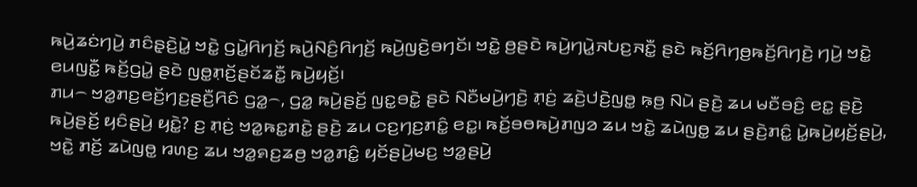ꤒꤣꤧ꤬ꤘꤢꤦꤚꤣꤧ꤬ ꤊꤢꤨꤔ꤫ꤢꤧ꤬ꤣꤧ꤭ ꤠꤢꤧ꤭ ꤞꤣꤧ꤭ꤖꤚꤢꤩ꤬ ꤒꤣꤧ꤬ꤡꤢꤨ꤬ꤖꤚꤢꤩ꤬ ꤒꤣꤧ꤬ꤜꤢꤧ꤬ꤋꤚꤢꤩ꤯ ꤠꤢꤧ꤭ ꤥ꤬ꤔꤢꤧ ꤒꤣꤧ꤬ꤚꤣꤧ꤭ꤏꤝꤢ꤬ꤏꤢꤪ꤭ ꤔꤢꤧ ꤒꤢꤩ꤬ꤖꤚꤥ꤬ꤒꤢꤩ꤬ꤖꤚꤢꤧ꤬ ꤚꤣꤧ꤬ ꤠꤢꤧ꤭ ꤕꤣꤜꤢꤪ꤭ ꤒꤢꤩ꤬ꤞꤣꤧ꤭ ꤔꤢꤧ ꤜꤥ꤭ꤊ꤫ꤢꤩ꤬ꤔꤢꤩꤘꤢꤪ꤭ ꤒꤣꤧ꤬ꤟꤢꤩ꤬꤯
ꤊꤣ꤮ ꤠꤤ꤭ꤊꤢ꤬ꤕꤢꤩ꤬ꤚꤢ꤬ꤔꤢꤪ꤬ꤖꤢꤨ ꤞꤤ꤭꤮, ꤞꤤ꤭ ꤒꤣꤧ꤬ꤔꤢꤩ꤬ ꤜꤢ꤭ꤋꤢꤧ꤭ ꤔꤢꤧ ꤡꤢꤪꤗꤣꤧ꤬ꤚꤢꤧ꤬ ꤊ꤫ꤢꤦ꤬ ꤘꤢꤧ꤬ꤓꤢꤧ꤬ꤜꤥ꤭ ꤒ꤫ꤥ꤬ ꤡꤣꤧ ꤔꤢꤧ꤬ ꤘꤣ ꤗꤢꤪꤋꤢꤨ꤬ ꤕꤢ꤭ ꤔꤢꤧ꤬ ꤒꤣꤧ꤬ꤔꤢꤩ꤬ ꤟꤢꤨꤔꤣꤧ꤬ ꤟꤢꤧ꤭? ꤢ꤬ ꤊ꤫ꤢꤦ꤬ ꤠꤤ꤭ꤒꤢ꤭ꤊꤢꤧ꤭ ꤔꤢꤧ꤬ ꤘꤣ ꤍꤢ꤬ꤚꤢ꤬ꤊꤢꤨ꤭ ꤕꤢ꤭꤯ ꤒꤢꤩ꤬ꤋꤥꤒꤣꤧ꤬ꤊꤜꤤ ꤘꤣ ꤠꤢꤧ꤭ ꤘꤣꤧꤜꤥ꤭ ꤘꤣ ꤔꤢꤧ꤬ꤊꤢꤨ꤭ ꤣꤧ꤭ꤒꤣꤧ꤬ꤟꤢꤩ꤬ꤔꤣꤧ꤬, ꤠꤢꤧ꤭ ꤊꤢꤩ꤬ ꤘꤣꤧꤜꤥ꤭ ꤙꤛꤢ꤬ ꤘꤣ ꤠꤤ꤭ꤎꤢ꤬ꤘꤥ꤬ ꤠꤤ꤭ꤊꤢꤨ꤭ ꤟꤢꤩꤔꤣꤧ꤬ꤗꤢ꤬ ꤠꤤ꤭ꤔꤣꤧ꤬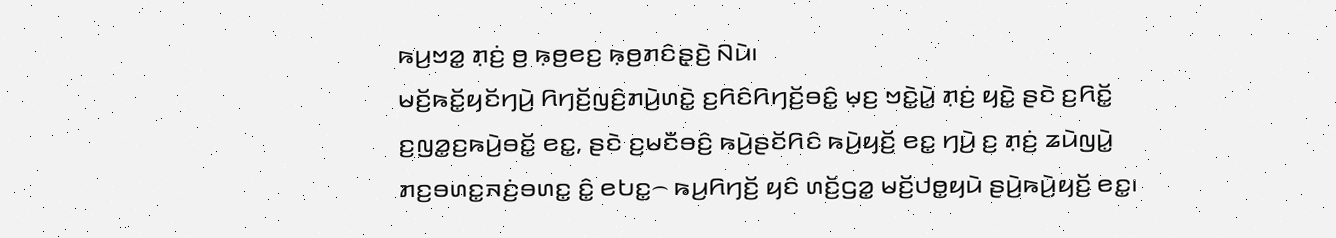ꤒꤣ꤬ꤠꤤ꤭ ꤊ꤫ꤢꤦ꤬ ꤥ꤬ ꤒ꤫ꤥ꤬ꤕꤢ꤬ ꤒ꤫ꤥ꤬ꤊꤢꤨꤔ꤫ꤢꤧ꤬ ꤡꤣꤧ꤯
ꤗꤢꤩ꤬ꤒꤢꤩ꤭ꤟꤢꤩꤚꤣꤧ꤬ ꤖꤚꤢꤩ꤬ꤜꤢꤨ꤬ꤊꤣꤧ꤬ꤛꤢꤧ꤭ ꤢ꤬ꤖꤢꤨꤖꤚꤢꤩ꤬ꤋꤢꤨ꤭ ꤗ꤫ꤢ꤬ ꤠꤢꤧ꤭ꤣꤧ꤭ ꤊ꤫ꤢꤦ꤬ ꤟꤢꤧ꤭ ꤔꤢꤧ ꤢ꤬ꤖꤢꤩ꤭ ꤢ꤬ꤜꤤ꤭ꤢ꤬ꤒꤣꤧ꤬ꤋꤢꤩ꤭ ꤕꤢ꤭, ꤔꤢꤧ ꤢ꤬ꤗꤢꤪꤋꤢꤨ꤬ ꤒꤣꤧ꤬ꤔꤢꤩꤖꤢꤨ ꤒꤣꤧ꤬ꤟꤢꤩ꤬ ꤕꤢ꤭ ꤚꤣꤧ꤬ ꤢ꤬ ꤊ꤫ꤢꤦ꤬ ꤘꤣꤧꤜꤣꤧ꤭ ꤊꤢ꤬ꤋꤛꤢ꤭ꤏꤢꤦ꤬ꤋꤛꤢ꤭ ꤢꤨ꤭ ꤕꤝꤢ꤭꤮ ꤒꤣ꤬ꤖꤚꤢꤩ꤬ ꤟꤢꤨ ꤛꤢꤩ꤬ꤞꤤ꤭ ꤗꤢꤩ꤬ꤓꤥ꤭ꤟꤣꤧ ꤔꤣꤧ꤬ꤒꤣꤧ꤬ꤟꤢꤩ꤬ ꤕꤢ꤭꤯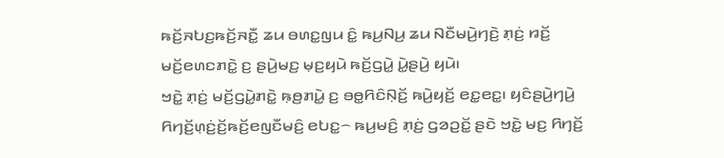ꤒꤢꤩ꤬ꤏꤝꤢ꤬ꤒꤢꤩ꤬ꤏꤢꤪ꤭ ꤘꤣ ꤋꤛꤢ꤭ꤜꤣ ꤢꤨ꤭ ꤒꤣ꤬ꤡꤣ꤬ ꤘꤣ ꤡꤢꤪꤗꤣꤧ꤬ꤚꤢꤧ꤬ ꤊ꤫ꤢꤦ꤬ ꤙꤢꤩ꤬ ꤗꤢꤩ꤬ꤕꤛꤢꤊꤢꤧ꤭ ꤢ꤬ ꤔꤣꤧ꤬ꤗꤢ꤬ ꤗ꤫ꤢ꤬ꤟꤣꤧ ꤒꤢꤩ꤬ꤞꤣꤧ꤭ ꤣꤧ꤭ꤔꤣꤧ꤬ ꤟꤣꤧ꤯
ꤠꤢꤧ꤭ ꤊ꤫ꤢꤦ꤬ ꤗꤢꤩ꤬ꤞꤣꤧ꤭ꤊꤢꤧ꤭ ꤒ꤫ꤥ꤬ꤊꤣꤧ꤭ ꤢ꤬ ꤋꤥ꤭ꤖꤢꤨꤡ꤫ꤢꤩ꤬ ꤒꤣꤧ꤬ꤟꤢꤩ꤬ ꤕꤢ꤭ꤕꤢ꤭꤯ ꤟꤢꤨꤔꤣꤧ꤬ꤚꤣꤧ꤬ ꤖꤚꤢꤩ꤬ꤛ꤫ꤢꤦ꤬ꤢꤩ꤬ꤒꤢꤩ꤬ꤕꤜꤢꤪꤗꤢꤨ꤬ ꤕꤝꤢ꤭꤮ ꤒꤣ꤬ꤗꤢꤨ꤬ ꤊ꤫ꤢꤦ꤬ ꤞꤤꤑꤢꤩ꤭ ꤔꤢꤧ ꤠꤢꤧ꤭ ꤗꤢ꤬ ꤖꤚꤢꤩ꤬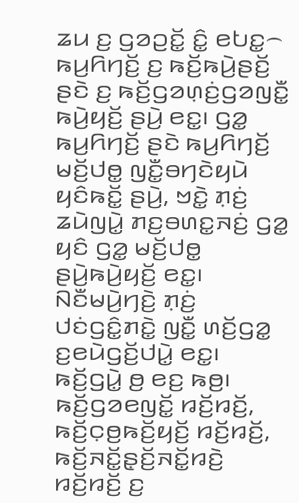ꤘꤣ ꤢ꤬ ꤞꤤꤑꤢꤩ꤭ ꤢꤨ꤭ ꤕꤝꤢ꤭꤮ ꤒꤣ꤬ꤖꤚꤢꤩ꤬ ꤢ꤬ ꤒꤢꤩ꤬ꤒꤣꤧ꤬ꤔꤢꤩ꤬ ꤔꤢꤧ ꤢ꤬ ꤒꤢꤩ꤬ꤞꤤꤛ꤫ꤢꤦ꤬ꤞꤤꤜꤢꤪ꤭ ꤒꤣꤧ꤬ꤟꤢꤩ꤬ ꤔꤣꤧ꤬ ꤕꤢ꤭꤯ ꤞꤤ꤭ ꤒꤣ꤬ꤖꤚꤢꤩ꤬ ꤔꤢꤧ ꤒꤣ꤬ꤖꤚꤢꤩ꤬ ꤗꤢꤩ꤬ꤓꤥ꤭ ꤜꤢꤪ꤭ꤋꤚꤢꤧꤟꤣꤧ ꤟꤢꤨꤒꤢꤩ꤭ ꤔꤣꤧ꤬, ꤠꤢꤧ꤭ ꤊ꤫ꤢꤦ꤬ ꤘꤣꤧꤜꤣꤧ꤭ ꤊꤢ꤬ꤋꤛꤢ꤭ꤏꤢꤦ꤬ ꤞꤤ꤭ ꤟꤢꤨ ꤞꤤ꤭ ꤗꤢꤩ꤬ꤓꤥ꤭ ꤔꤣꤧ꤬ꤒꤣꤧ꤬ꤟꤢꤩ꤬ ꤕꤢ꤭꤯
ꤡꤢꤪꤗꤣꤧ꤬ꤚꤢꤧ꤬ ꤊ꤫ꤢꤦ꤬ ꤓꤢꤦꤞꤢꤨ꤭ꤊꤢꤧ꤭ ꤜꤢꤪ꤭ ꤛꤢꤩ꤬ꤞꤤ꤭ ꤢ꤬ꤕꤣꤧꤞꤢꤩ꤬ꤓꤣꤧ꤭ ꤕꤢ꤭꤯ ꤒꤢꤩ꤬ꤞꤣꤧ꤭ ꤥ꤬ ꤕꤢ꤬ ꤒꤥ꤬꤯ ꤒꤢꤩ꤬ꤞꤤꤕꤜꤢꤩ꤭ ꤙꤢꤩ꤬ꤙꤢꤩ꤬, ꤒꤢꤩ꤬ꤍ꤫ꤥ꤬ꤒꤢꤩ꤬ꤟꤢꤩ꤬ ꤙꤢꤩ꤬ꤙꤢꤩ꤬, ꤒꤢꤩ꤬ꤏꤢꤩ꤭ꤔ꤫ꤢꤩ꤬ꤏꤢꤩ꤭ꤙꤢꤧ꤬ ꤙꤢꤩ꤬ꤙꤢꤩ꤬ ꤢ꤬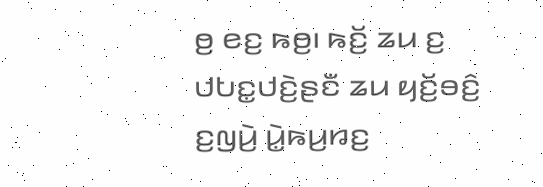ꤥ꤬ ꤕꤢ꤬ ꤒꤥ꤬꤯ ꤒꤢꤩ꤬ ꤘꤣ ꤢ꤬ ꤓꤝꤢ꤭ꤓꤢꤧ꤬ꤔꤢꤪ ꤘꤣ ꤟꤢꤩ꤬ꤋꤢꤨ꤬ ꤢ꤬ꤜꤣꤧ꤬ ꤣꤧ꤭ꤒꤣ꤬ꤙꤢ꤬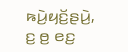ꤒꤣꤧ꤬ꤟꤢꤩ꤬ꤔꤣꤧ꤬, ꤢ꤬ ꤥ꤬ ꤕꤢ꤬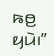ꤒꤥ꤬ ꤟꤣꤧ꤯”